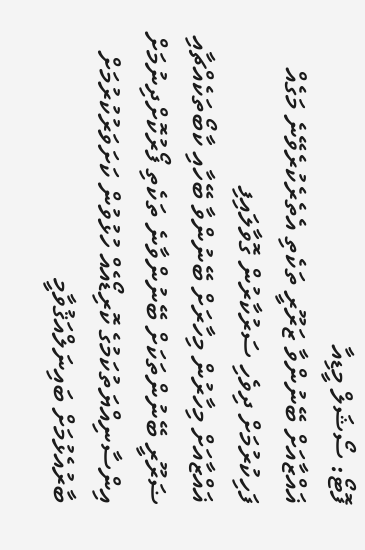ފޮޓޯ: ސޯޝަލް މީޑިއާ
ޣައްޒާއަށް ބޭނުންވާ ޒަރޫރީ ތަކެތި އެތެރެކުރެވޭނެ މަގެއް ފަހިކުރުމަށް ދިވެހި ސަރުކާރުން ގޮވާލައިފި
ޣައްޒާއަށް މިހާރުން މިހާރަށް ބޭނުންވާ ބޭހާއި ކާބޯތަކެއްޗާއި ޟަރޫރީ ބޭނުންތަކަށް ބޭނުންވާނެ ތަކެތި ފޯރުކޮށްދިނުމަށް އިންސާނިއްޔަތުކަމުގެ ކޮރިޑޯއެއް ހުޅުވުން ކަށަވަރުކުރުމަށް ބާރުއެޅުމަށް ބައިނަލްއަޤުވާމީ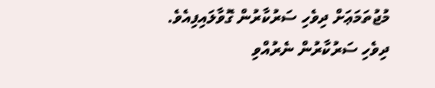މުޖުތަމަޢަށް ދިވެހި ސަރުކާރުން ގޮވާލައިފިއެވެ.
ދިވެހި ސަރުކާރުން ނެރުއްވި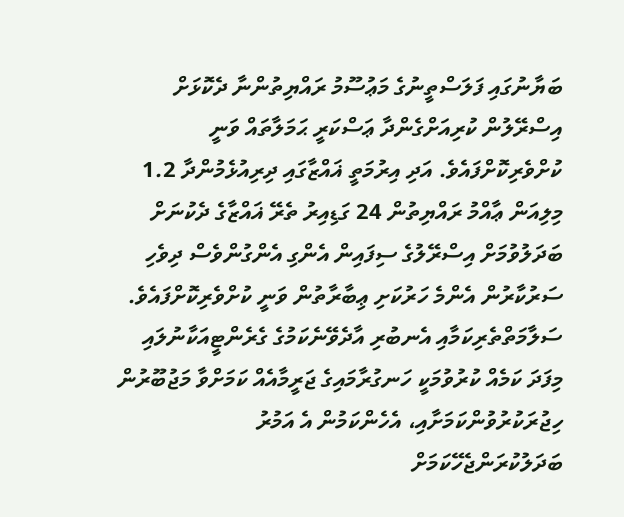ބަޔާނުގައި ފަލަސްތީނުގެ މަޢުސޫމު ރައްޔިތުންނާ ދެކޮޅަށް އިސްރޭލުން ކުރިއަށްގެންދާ ޢަސްކަރީ ޙަމަލާތައް ވަނީ ކުށްވެރިކޮށްފައެވެ. އަދި އިރުމަތީ ޣައްޒާގައި ދިރިއުޅެމުންދާ 1.2 މިލިއަން ޢާއްމު ރައްޔިތުން 24 ގަޑިއިރު ތެރޭ ޣައްޒާގެ ދެކުނަށް ބަދަލުވުމަށް އިސްރޭލުގެ ސިފައިން އެންގި އެންގުންވެސް ދިވެހި ސަރުކާރުން އެންމެ ހަރުކަށި ޢިބާރާތުން ވަނީ ކުށްވެރިކޮށްފައެވެ.
ސަލާމަތްތެރިކަމާއި އެނބުރި އާދެވޭނެކަމުގެ ގެރެންޓީއަކާނުލައި މިފަދަ ކަމެއް ކުރުވުމަކީ ހަނގުރާމައިގެ ޖަރީމާއެއް ކަމަށްވާ މަޖުބޫރުން ހިޖުރަކުރުވުންކަމަށާއި، އެހެންކަމުން އެ އަމުރު ބަދަލުކުރަންޖެހޭކަމަށް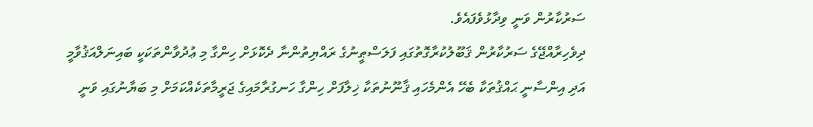ސަރުކާރުން ވަނީ ވިދާޅުވެފައެވެ.
ދިވެހިރާއްޖޭގެ ސަރުކާރުން ޤަބޫލުކުރާގޮތުގައި ފަލަސްޠީނުގެ ރައްޔިތުންނާ ދެކޮޅަށް ހިންގާ މި ޢުދުވާންތަކަކީ ބައިނަލްއަޤުވާމީ އަދި އިންސާނީ ޙައްޤުތަކާ ބެހޭ އެންމެހައި ޤާނޫނުތަކާ ޚިލާފަށް ހިންގާ ހަނގުރާމައިގެ ޖަރީމާތަކެއްކަމަށް މި ބަޔާނުގައި ވަނީ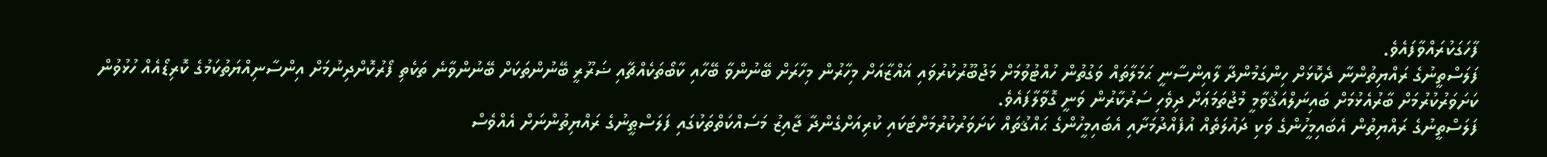ފާހަގަކުރައްވާފައެވެ.
ފަލަސްތީނުގެ ރައްޔިތުންނާ ދެކޮޅަށް ހިންގަމުންދާ ލާއިންސާނީ ޙަމަލާތައް ވަގުތުން ހުއްޓުވުމަށް މަޖުބޫރުކުރުވައި ޣައްޒާއަށް މިހާރުން މިހާރަށް ބޭނުންވާ ބޭހާއި ކާބޯތަކެއްޗާއި ޟަރޫރީ ބޭނުންތަކަށް ބޭނުންވާނެ ތަކެތި ފޯރުކޮށްދިނުމަށް އިންސާނިއްޔަތުކަމުގެ ކޮރިޑޯއެއް ހުޅުވުން ކަށަވަރުކުރުމަށް ބާރުއެޅުމަށް ބައިނަލްއަޤުވާމީ މުޖުތަމަޢަށް ދިވެހި ސަރުކާރުން ވަނީ ގޮވާލާފައެވެ.
ފަލަސްތީނުގެ ރައްޔިތުން އެބައިމީހުންގެ ވަކި ދައުލަތެއް އުފެއްދުމަށާއި އެބައިމީހުންގެ ޙައްޤުތައް ކަށަވަރުކުރުމަށްޓަކައި ކުރިއަށްގެންދާ ޖާއިޒު މަސައްކަތްތަކުގައި ފަލަސްޠީނުގެ ރައްޔިތުންނަށް އެއްވެސް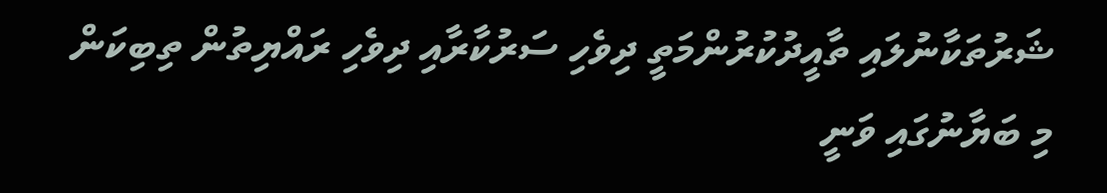ޝަރުތަކާނުލައި ތާއީދުކުރުންމަތީ ދިވެހި ސަރުކާރާއި ދިވެހި ރައްޔިތުން ތިބިކަން މި ބަޔާނުގައި ވަނީ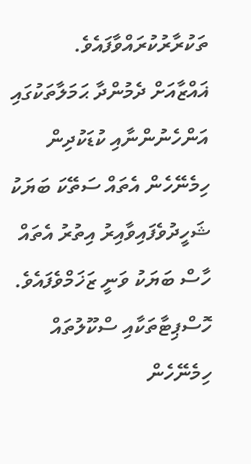ތަކުރާރުކުރައްވާފައެވެ.
ޣައްޒާއަށް ދެމުންދާ ޙަމަލާތަކުގައި އަންހެނުންނާއި ކުޑަކުދިން ހިމެނޭހެން އެތައް ސަތޭކަ ބަޔަކު ޝަހީދުވެފައިވާއިރު އިތުރު އެތައް ހާސް ބަޔަކު ވަނީ ޒަޚަމްވެފައެވެ. ހޮސްޕިޓާތަކާއި ސްކޫލުތައް ހިމެނޭހެން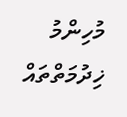މުހިންމު ޚިދުމަތްތައް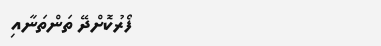ފޯރުކޮށްދޭ ތަންތަނާއި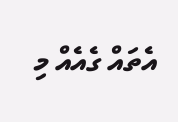އެތައް ގެއެއް މި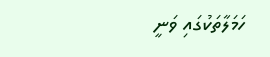ހަމަލާތަކުގައި ވަނީ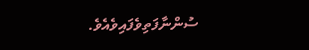ސުންނާފަތިވެފައިވެއެވެ.